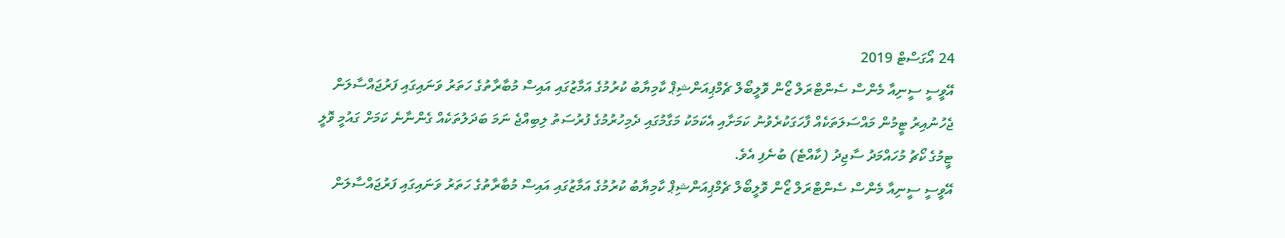24 އޯގަސްޓް 2019
އޭވީސީ ސީނިއާ މެންސް ސެންޓްރަލް ޒޯން ވޮލީބޯލް ޗެމްޕިއަންޝިޕް ކާމިޔާބު ކުރުމުގެ އަމާޒުގައި އައިސް މުބާރާތުގެ ހަތަރު ވަނައިގައި ފަރުޖައްސާލަން ޖެހުނުއިރު ޓީމުން މައްސަލަތަކެއް ފާހަގަކުރެވުނު ކަމަށާއި އެކަމަކު މަގާމުގައި ދެމިހުރުމުގެ ފުރުސަތު ލިބިއްޖެ ނަމަ ބަދަލުތަކެއް ގެންނާނެ ކަމަށް ގައުމީ ވޮލީ ޓީމުގެ ކޯޗު މުހައްމަދު ސާޖިދު (ކާއްޓެ) ބުނެފި އެވެ.
އޭވީސީ ސީނިއާ މެންސް ސެންޓްރަލް ޒޯން ވޮލީބޯލް ޗެމްޕިއަންޝިޕް ކާމިޔާބު ކުރުމުގެ އަމާޒުގައި އައިސް މުބާރާތުގެ ހަތަރު ވަނައިގައި ފަރުޖައްސާލަން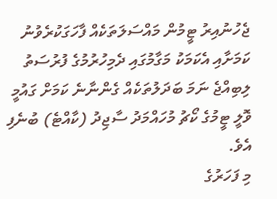ޖެހުނުއިރު ޓީމުން މައްސަލަތަކެއް ފާހަގަކުރެވުނު ކަމަށާއި އެކަމަކު މަގާމުގައި ދެމިހުރުމުގެ ފުރުސަތު ލިބިއްޖެ ނަމަ ބަދަލުތަކެއް ގެންނާނެ ކަމަށް ގައުމީ ވޮލީ ޓީމުގެ ކޯޗު މުހައްމަދު ސާޖިދު (ކާއްޓެ) ބުނެފި އެވެ.
މި ފަހަރުގެ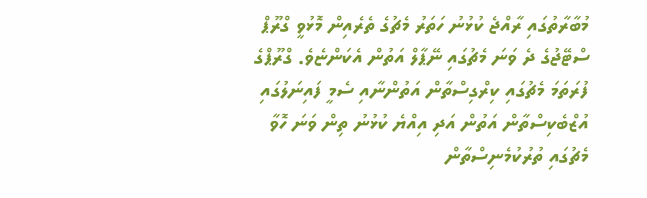މުބާރާތުގައި ރާއްޖެ ކުޅުނު ހަތަރު މެޗުގެ ތެރެއިން މޮޅުވީ ގްރޫޕް ސްޓޭޖުގެ ދެ ވަނަ މެޗުގައި ނޭޕާލް އަތުން އެކަންޏެވެ. ގްރޫޕްގެ ފުރަތަމަ މެޗުގައި ކިރްގިސްތާން އަތުންނާއި ސެމީ ފައިނަލުގައި އުޒްބެކިސްތާން އަތުން އަދި އިއްޔެ ކުޅުނު ތިން ވަނަ ހޮވާ މެޗުގައި ތުރުކުމެނިސްތާން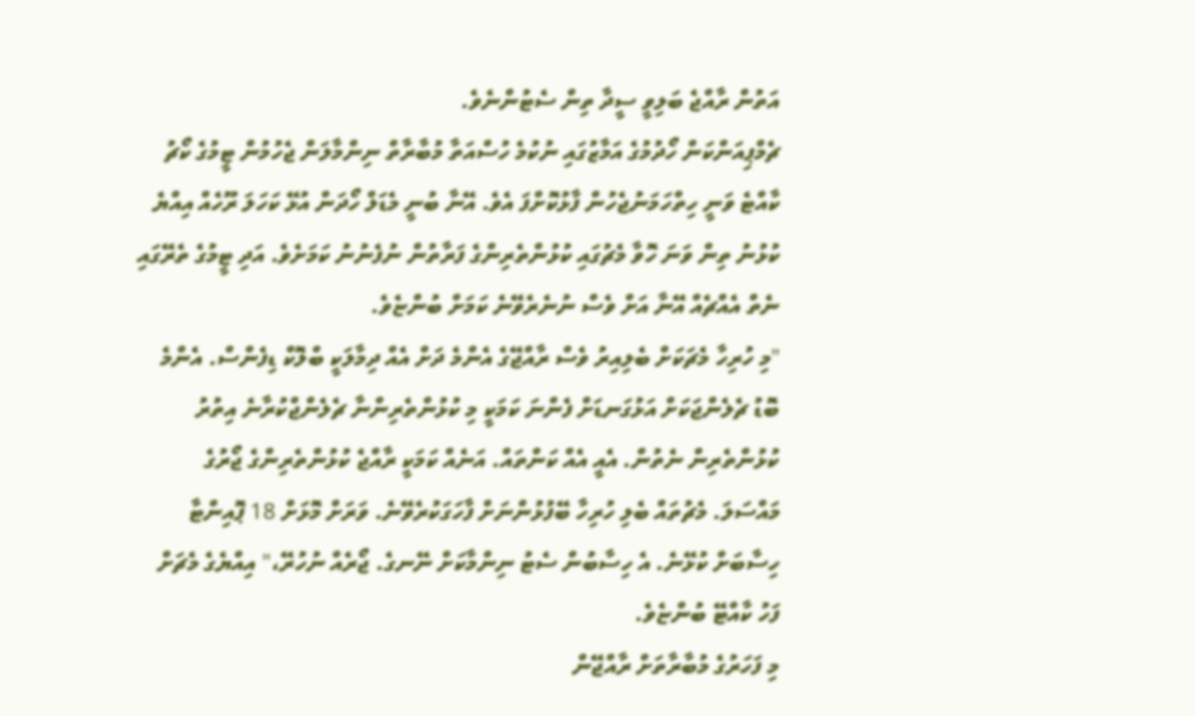އަތުން ރާއްޖެ ބަލިވީ ސީދާ ތިން ސެޓުންނެވެ.
ޗެމްޕިއަންކަން ހޯދުމުގެ އަމާޒުގައި ނުކުމެ ހުސްއަތާ މުބާރާތް ނިންމާލަން ޖެހުމުން ޓީމުގެ ކޯޗު ކާއްޓެ ވަނީ ހިތްހަމަނުޖެހުން ފާޅުކޮށްފަ އެވެ. އޭނާ ބުނީ މެޑަލް ހޯދަން އުޅޭ ކަހަލަ ރޫހެއް އިއްޔެ ކުޅުނު ތިން ވަނަ ހޮވާ މެޗުގައި ކުޅުންތެރިންގެ ފަރާތުން ނުފެނުނު ކަމަށެވެ. އަދި ޓީމުގެ ތެރޭގައި ނެތް އެއްޗެއް އޭނާ އަށް ވެސް ނުނެރެވޭނެ ކަމަށް ބުންޏެވެ.
"މި ހުރިހާ މެޗަކަށް ބެލިއިރު ވެސް ރާއްޖޭގެ އެންމެ ދަށް އެއް ދިމާލަކީ ބްލޮކް ޑިފެންސް. އެންމެ ބޮޑު ޗެލެންޖަކަށް އަޅުގަނޑަށް ފެންނަ ކަމަކީ މި ކުޅުންތެރިންނާ ޗެލެންޖްކުރާނެ އިތުރު ކުޅުންތެރިން ނެތުން. އެއީ އެއް ކަންތައް. އަނެއް ކަމަކީ ރާއްޖެ ކުޅުންތެރިންގެ ޖޯރުގެ މައްސަލަ. މެޗުތައް ބެލި ހުރިހާ ބޭފުޅުންނަށް ފާހަގަކުރެވޭނެ. ވަރަށް މޮޅަށް 18 ޕޮއިންޓާ ހިސާބަށް ކުޅޭނެ. އެ ހިސާބުން ސެޓު ނިންމާކަށް ނޭނގެ. ޖޯރެއް ނުހުރޭ،" އިއްޔެގެ މެޗަށް ފަހު ކާއްޓޭ ބުންޏެވެ.
މި ފަހަރުގެ މުބާރާތަށް ރާއްޖޭން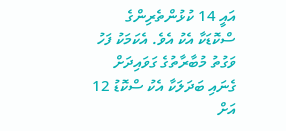އައީ 14 ކުޅުންތެރިންގެ ސްކޮޑަކާ އެކު އެވެ. އެކަމަކު ފަހު ވަގުތު މުބާރާތުގެ ގަވައިދަށް ގެނައި ބަދަލަކާ އެކު ސްކޮޑު 12 އަށް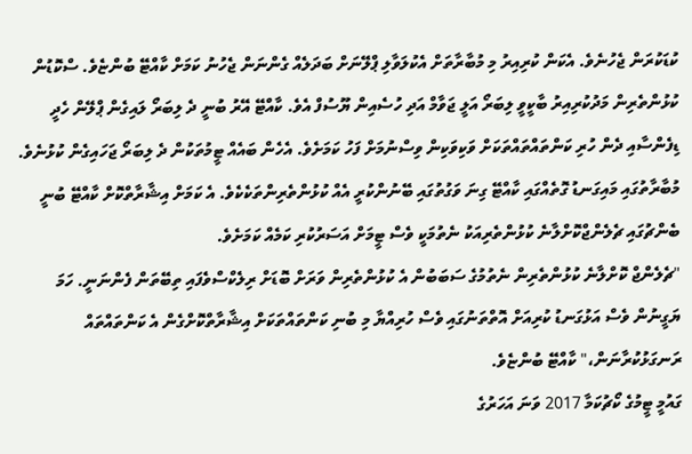ކުޑަކުރަން ޖެހުނެވެ. އެކަން ކުރިއިރު މި މުބާރާތަށް އެކުލަވާލި ޕްލޭނަށް ބަދަލެއް ގެންނަން ޖެހުނު ކަމަށް ކާއްޓޭ ބުންޏެވެ. ސްކޮޑުން ކުޅުންތެރިން މަދުކުރިއިރު ބާކީވީ ލިބަރޯ އަލީ ޖަވާމް އަދި ހުސެއިން ޔޫސުފް އެވެ. ކާއްޓޭ އޭރު ބުނީ ދެ ލިބަރޯ ލައިގެން ޕްލޭން ހެދީ ޑިފެންސާއި ދެން ހުރި ކަންތައްތައްތަކަށް ވަކިވަކިން ވިސްނުމަށް ފަހު ކަމަށެވެ. އެހެން ބައެއް ޓީމުތަކުން ދެ ލިބަރޯ ޖަހައިގެން ކުޅުނެވެ.
މުބާރާތުގައި މައިގަނޑު ގޮތެއްގައި ކާއްޓޭ ގިނަ ވަގުތުގައި ބޭނުންކުރީ އެއް ކުޅުންތެރިންތަކެކެވެ. އެ ކަމަށް އިޝާރާތްކޮށް ކާއްޓޭ ބުނީ ބެންޗުގައި ޗެލެންޖްކޮށްލާނެ ކުޅުންތެރިއަކު ނެތުމަކީ ވެސް ޓީމަށް އަސަރުކުރި ކަމެއް ކަމަށެވެ.
"ޗެލެންޖް ކޮށްލާނެ ކުޅުންތެރިން ނެތުމުގެ ސަބަބުން އެ ކުޅުންތެރިން ވަރަށް ބޮޑަށް ރިލެކްސްވެފައި ތިބޭތަން ފެންނަނީ. ހަމަ ޔަގީނުން ވެސް އަޅުގަނޑު ކުރިއަށް އޮތްތަނުގައި ވެސް ހުރިއްޔާ މި ބުނި ކަންތައްތަކަށް އިޝާރާތްކޮށްގެން އެ ކަންތައްތައް ރަނގަޅުކުރާނަން،" ކާއްޓޭ ބުންޏެވެ.
ގައުމީ ޓީމުގެ ކޯޗުކަމާ 2017 ވަނަ އަހަރުގެ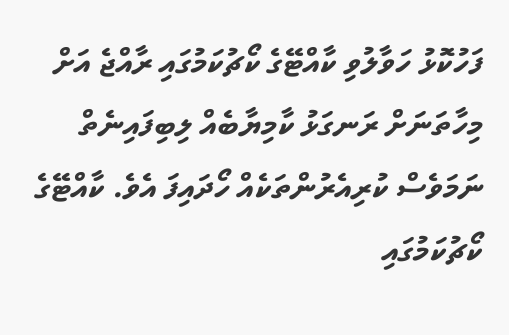ފަހުކޮޅު ހަވާލުވި ކާއްޓޭގެ ކޯޗުކަމުގައި ރާއްޖެ އަށް މިހާތަނަށް ރަނގަޅު ކާމިޔާބެއް ލިބިފައިނެތް ނަމަވެސް ކުރިއެރުންތަކެއް ހޯދައިފަ އެވެ. ކާއްޓޭގެ ކޯޗުކަމުގައި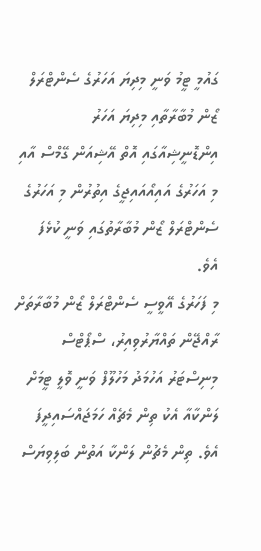ގައުމީ ޓީމު ވަނީ މިދިޔަ އަހަރުގެ ސެންޓްރަލް ޒޯން މުބާރާތާއި މިދިޔަ އަހަރު އިންޑޮނީޝިއާގައި އޮތް އޭޝިއަން ގޭމްސް އާއި މި އަހަރުގެ އައިއޯއައިޖީގެ އިތުރުން މި އަހަރުގެ ސެންޓްރަލް ޒޯން މުބާރާތުގައި ވަނީ ކުޅެފަ އެވެ.
މި ފަހަރުގެ އޭވީސީ ސެންޓްރަލް ޒޯން މުބާރާތަށް ރާއްޖޭން ތައްޔާރުވިއިރު، ސްޕޯޓްސް މިނިސްޓަރު އަހުމަދު މަހުލޫފް ވަނީ ވޮލީ ޓީމަށް ލަންކާއާ އެކު ތިން މެޗެއް ހަމަޖައްސައިދީފަ އެވެ. ތިން މެޗުން ލަންކާ އަތުން ބަލިވިޔަސް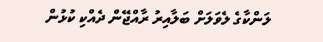ލަންކާގެ ލެވަލަށް ބަލާއިރު ރާއްޖޭން ދެއްކި ކުޅުން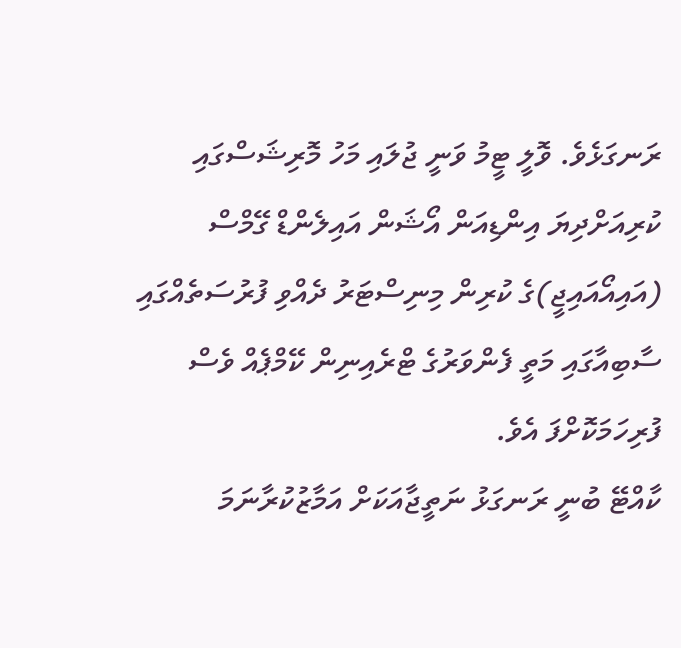ރަނގަޅެވެ. ވޮލީ ޓީމު ވަނީ ޖުލައި މަހު މޮރިޝަސްގައި ކުރިއަށްދިޔަ އިންޑިއަން އޯޝަން އައިލެންޑް ގޭމްސް (އައިއޯއައިޖީ)ގެ ކުރިން މިނިސްޓަރު ދެއްވި ފުރުސަތެއްގައި ސާބިއާގައި މަތީ ފެންވަރުގެ ޓްރެއިނިން ކޭމްޕެއް ވެސް ފުރިހަމަކޮށްފަ އެވެ.
ކާއްޓޭ ބުނީ ރަނގަޅު ނަތީޖާއަކަށް އަމާޒުކުރާނަމަ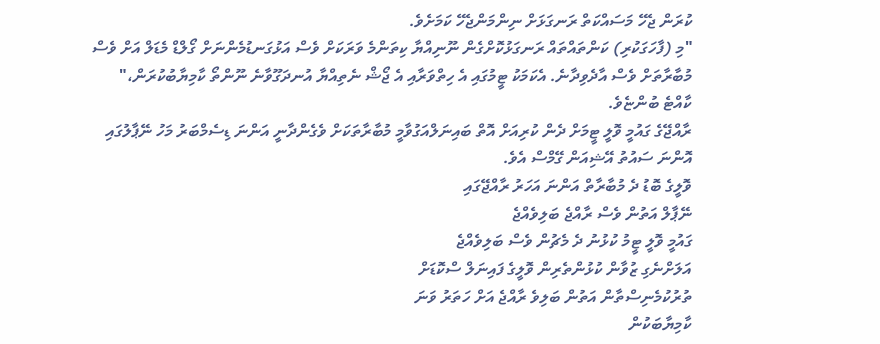ކުރަން ޖެހޭ މަސައްކަތް ރަނގަޅަށް ނިންމަންޖެހޭ ކަމަށެވެ.
"މި (ފާހަގަކުރި) ކަންތައްތައް ރަނގަޅުކޮށްގެން ނޫނިއްޔާ ކިތަންމެ ވަރަކަށް ވެސް އަޅުގަނޑުމެންނަށް ގޯލްޑް މެޑަލް އަށް ވެސް މުބާރާތަށް ވެސް އާދެވިދާނެ. އެކަމަކު ޓީމުގައި އެ ހިތްވަރާއި އެ ޖޯޝް ނެތިއްޔާ އުނދަގޫވާނެ ނޫންތޯ ކާމިޔާބުކުރަން،" ކާއްޓެ ބުންޏެވެ.
ރާއްޖޭގެ ގައުމީ ވޮލީ ޓީމަށް ދެން ކުރިއަށް އޮތް ބައިނަލްއަގުވާމީ މުބާރާތަކަށް ވެގެންދާނީ އަންނަ ޑިސެމްބަރު މަހު ނޭޕާލުގައި އޮންނަ ސައުތު އޭޝިއަން ގޭމްސް އެވެ.
ވޮލީގެ ބޮޑު ދެ މުބާރާތް އަންނަ އަހަރު ރާއްޖޭގައި
ނޭޕާލް އަތުން ވެސް ރާއްޖެ ބަލިވެއްޖެ
ގައުމީ ވޮލީ ޓީމު ކުޅުނު ދެ މެޗުން ވެސް ބަލިވެއްޖެ
އަލަށްނެގި ޒުވާން ކުޅުންތެރިން ވޮލީގެ ފައިނަލް ސްކޮޑަށް
ތުރުކުމެނިސްތާން އަތުން ބަލިވެ ރާއްޖެ އަށް ހަތަރު ވަނަ
ކާމިޔާބަކުން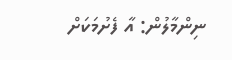ނިންމާލުން: އާ ފެށުމަކަށް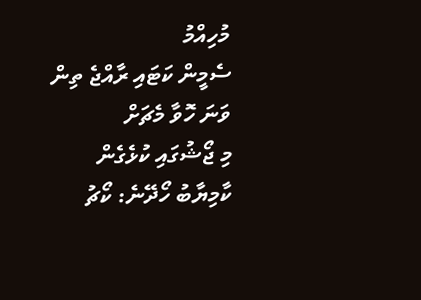މުހިއްމު
ސެމީން ކަޓައި ރާއްޖެ ތިން ވަނަ ހޮވާ މެޗަށް
މި ޖޯޝުގައި ކުޅެގެން ކާމިޔާބު ހޯދޭނެ: ކޯޗު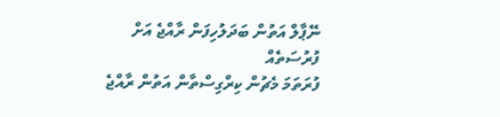ނޭޕާލް އަތުން ބަދަލުހިފަން ރާއްޖެ އަށް ފުރުސަތެއް
ފުރަތަމަ މެޗުން ކިރްގިސްތާން އަތުން ރާއްޖެ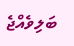ބަލިވެއްޖެ